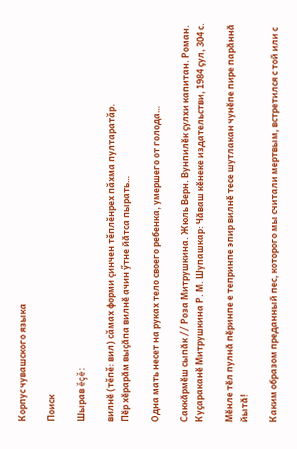Корпус чувашского языка

Поиск

Шырав ĕçĕ:

вилнӗ (тĕпĕ: вил) сăмах форми çинчен тĕплĕнрех пăхма пултаратăр.
Пӗр хӗрарӑм выҫӑпа вилнӗ ачин ӳтне йӑтса пырать…

Одна мать несет на руках тело своего ребенка, умершего от голода…

Саккӑрмӗш сыпӑк // Роза Митрушкина. Жюль Верн. Вунпилӗк ҫулхи капитан. Роман. Куҫараканӗ Митрушкина Р. М. Шупашкар: Чӑваш кӗнеке издательстви, 1984 ҫул, 304 с.

Мӗнле тӗл пулнӑ пӗринпе е тепринпе эпир вилнӗ тесе шутлакан чунӗпе пире парӑннӑ йытӑ!

Каким образом преданный пес, которого мы считали мертвым, встретился с той или с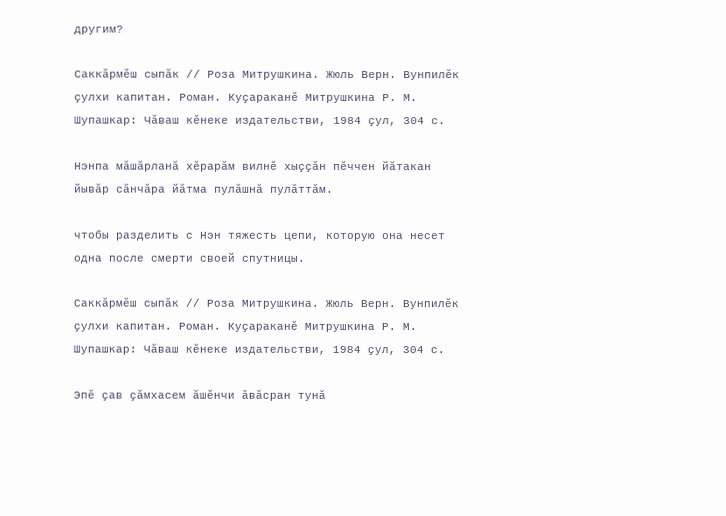другим?

Саккӑрмӗш сыпӑк // Роза Митрушкина. Жюль Верн. Вунпилӗк ҫулхи капитан. Роман. Куҫараканӗ Митрушкина Р. М. Шупашкар: Чӑваш кӗнеке издательстви, 1984 ҫул, 304 с.

Нэнпа мӑшӑрланӑ хӗрарӑм вилнӗ хыҫҫӑн пӗччен йӑтакан йывӑр сӑнчӑра йӑтма пулӑшнӑ пулӑттӑм.

чтобы разделить с Нэн тяжесть цепи, которую она несет одна после смерти своей спутницы.

Саккӑрмӗш сыпӑк // Роза Митрушкина. Жюль Верн. Вунпилӗк ҫулхи капитан. Роман. Куҫараканӗ Митрушкина Р. М. Шупашкар: Чӑваш кӗнеке издательстви, 1984 ҫул, 304 с.

Эпӗ ҫав ҫӑмхасем ӑшӗнчи ӑвӑсран тунӑ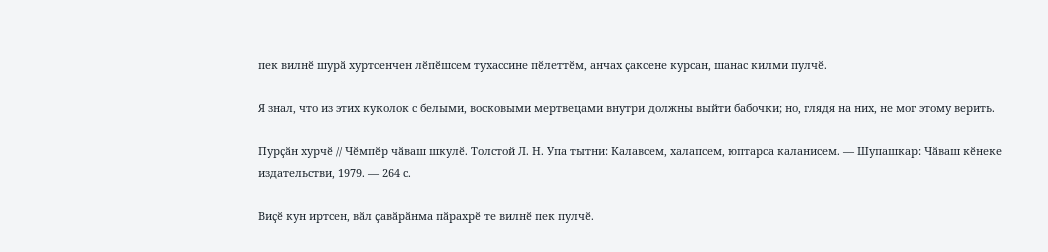пек вилнӗ шурӑ хуртсенчен лӗпӗшсем тухассине пӗлеттӗм, анчах ҫаксене курсан, шанас килми пулчӗ.

Я знал, что из этих куколок с белыми, восковыми мертвецами внутри должны выйти бабочки; но, глядя на них, не мог этому верить.

Пурҫӑн хурчӗ // Чӗмпӗр чӑваш шкулӗ. Толстой Л. Н. Упа тытни: Калавсем, халапсем, юптарса каланисем. — Шупашкар: Чӑваш кӗнеке издательстви, 1979. — 264 с.

Виҫӗ кун иртсен, вӑл ҫавӑрӑнма пӑрахрӗ те вилнӗ пек пулчӗ.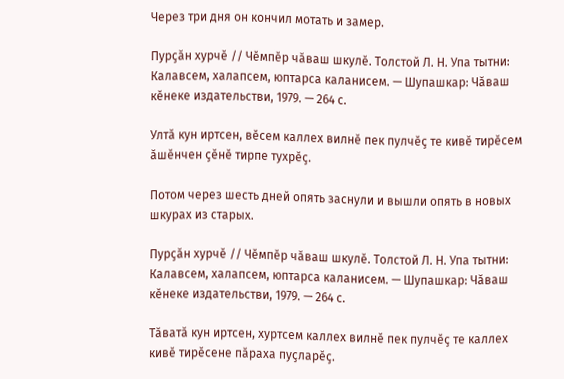Через три дня он кончил мотать и замер.

Пурҫӑн хурчӗ // Чӗмпӗр чӑваш шкулӗ. Толстой Л. Н. Упа тытни: Калавсем, халапсем, юптарса каланисем. — Шупашкар: Чӑваш кӗнеке издательстви, 1979. — 264 с.

Ултӑ кун иртсен, вӗсем каллех вилнӗ пек пулчӗҫ те кивӗ тирӗсем ӑшӗнчен ҫӗнӗ тирпе тухрӗҫ.

Потом через шесть дней опять заснули и вышли опять в новых шкурах из старых.

Пурҫӑн хурчӗ // Чӗмпӗр чӑваш шкулӗ. Толстой Л. Н. Упа тытни: Калавсем, халапсем, юптарса каланисем. — Шупашкар: Чӑваш кӗнеке издательстви, 1979. — 264 с.

Тӑватӑ кун иртсен, хуртсем каллех вилнӗ пек пулчӗҫ те каллех кивӗ тирӗсене пӑраха пуҫларӗҫ.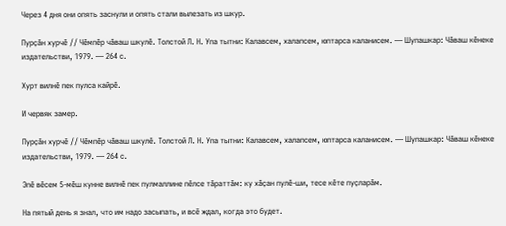Через 4 дня они опять заснули и опять стали вылезать из шкур.

Пурҫӑн хурчӗ // Чӗмпӗр чӑваш шкулӗ. Толстой Л. Н. Упа тытни: Калавсем, халапсем, юптарса каланисем. — Шупашкар: Чӑваш кӗнеке издательстви, 1979. — 264 с.

Хурт вилнӗ пек пулса кайрӗ.

И червяк замер.

Пурҫӑн хурчӗ // Чӗмпӗр чӑваш шкулӗ. Толстой Л. Н. Упа тытни: Калавсем, халапсем, юптарса каланисем. — Шупашкар: Чӑваш кӗнеке издательстви, 1979. — 264 с.

Эпӗ вӗсем 5-мӗш кунне вилнӗ пек пулмаллине пӗлсе тӑраттӑм: ку хӑҫан пулӗ-ши, тесе кӗте пуҫларӑм.

На пятый день я знал, что им надо засыпать, и всё ждал, когда это будет.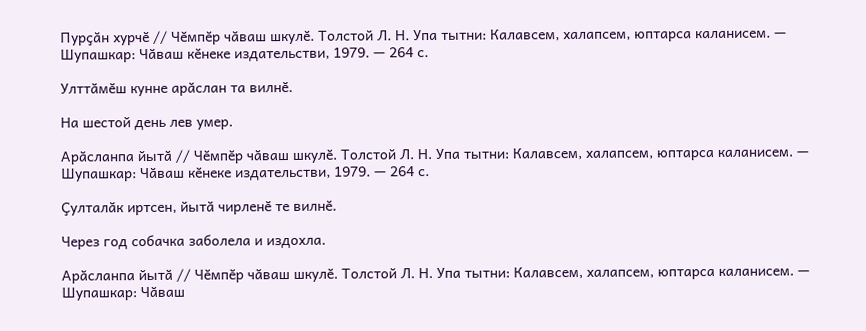Пурҫӑн хурчӗ // Чӗмпӗр чӑваш шкулӗ. Толстой Л. Н. Упа тытни: Калавсем, халапсем, юптарса каланисем. — Шупашкар: Чӑваш кӗнеке издательстви, 1979. — 264 с.

Улттӑмӗш кунне арӑслан та вилнӗ.

На шестой день лев умер.

Арӑсланпа йытӑ // Чӗмпӗр чӑваш шкулӗ. Толстой Л. Н. Упа тытни: Калавсем, халапсем, юптарса каланисем. — Шупашкар: Чӑваш кӗнеке издательстви, 1979. — 264 с.

Ҫулталӑк иртсен, йытӑ чирленӗ те вилнӗ.

Через год собачка заболела и издохла.

Арӑсланпа йытӑ // Чӗмпӗр чӑваш шкулӗ. Толстой Л. Н. Упа тытни: Калавсем, халапсем, юптарса каланисем. — Шупашкар: Чӑваш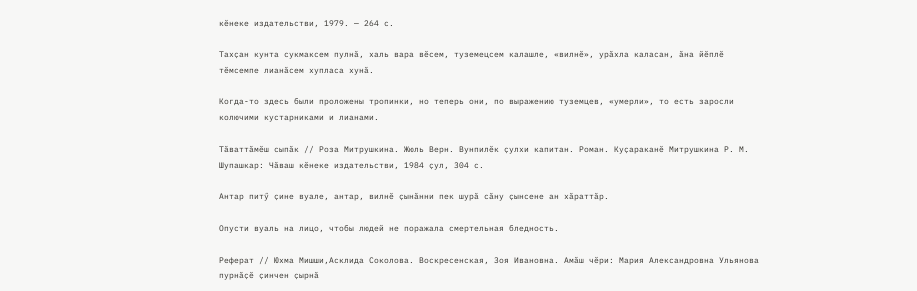кӗнеке издательстви, 1979. — 264 с.

Тахҫан кунта сукмаксем пулнӑ, халь вара вӗсем, туземецсем калашле, «вилнӗ», урӑхла каласан, ӑна йӗплӗ тӗмсемпе лианӑсем хупласа хунӑ.

Когда-то здесь были проложены тропинки, но теперь они, по выражению туземцев, «умерли», то есть заросли колючими кустарниками и лианами.

Тӑваттӑмӗш сыпӑк // Роза Митрушкина. Жюль Верн. Вунпилӗк ҫулхи капитан. Роман. Куҫараканӗ Митрушкина Р. М. Шупашкар: Чӑваш кӗнеке издательстви, 1984 ҫул, 304 с.

Антар питӳ ҫине вуале, антар, вилнӗ ҫынӑнни пек шурӑ сӑну ҫынсене ан хӑраттӑр.

Опусти вуаль на лицо, чтобы людей не поражала смертельная бледность.

Реферат // Юхма Мишши,Асклида Соколова. Воскресенская, Зоя Ивановна. Амӑш чӗри: Мария Александровна Ульянова пурнӑҫӗ ҫинчен ҫырнӑ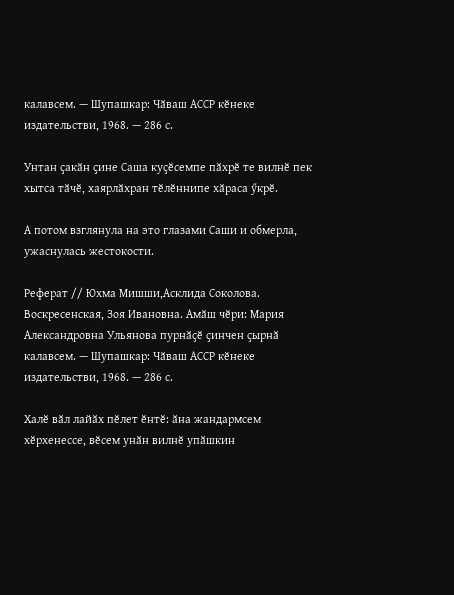калавсем. — Шупашкар: Чӑваш АССР кӗнеке издательстви, 1968. — 286 с.

Унтан ҫакӑн ҫине Саша куҫӗсемпе пӑхрӗ те вилнӗ пек хытса тӑчӗ, хаярлӑхран тӗлӗннипе хӑраса ӳкрӗ.

А потом взглянула на это глазами Саши и обмерла, ужаснулась жестокости.

Реферат // Юхма Мишши,Асклида Соколова. Воскресенская, Зоя Ивановна. Амӑш чӗри: Мария Александровна Ульянова пурнӑҫӗ ҫинчен ҫырнӑ калавсем. — Шупашкар: Чӑваш АССР кӗнеке издательстви, 1968. — 286 с.

Халӗ вӑл лайӑх пӗлет ӗнтӗ: ӑна жандармсем хӗрхенессе, вӗсем унӑн вилнӗ упӑшкин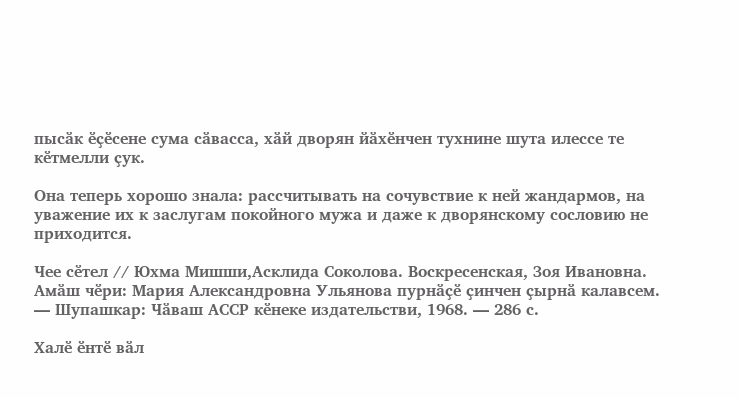пысӑк ӗҫӗсене сума сӑвасса, хӑй дворян йӑхӗнчен тухнине шута илессе те кӗтмелли ҫук.

Она теперь хорошо знала: рассчитывать на сочувствие к ней жандармов, на уважение их к заслугам покойного мужа и даже к дворянскому сословию не приходится.

Чее сӗтел // Юхма Мишши,Асклида Соколова. Воскресенская, Зоя Ивановна. Амӑш чӗри: Мария Александровна Ульянова пурнӑҫӗ ҫинчен ҫырнӑ калавсем. — Шупашкар: Чӑваш АССР кӗнеке издательстви, 1968. — 286 с.

Халӗ ӗнтӗ вӑл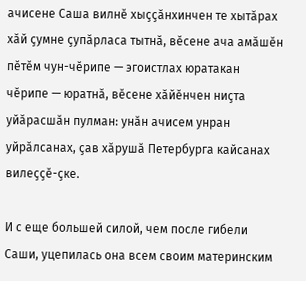ачисене Саша вилнӗ хыҫҫӑнхинчен те хытӑрах хӑй ҫумне ҫупӑрласа тытнӑ, вӗсене ача амӑшӗн пӗтӗм чун-чӗрипе — эгоистлах юратакан чӗрипе — юратнӑ, вӗсене хӑйӗнчен ниҫта уйӑрасшӑн пулман: унӑн ачисем унран уйрӑлсанах, ҫав хӑрушӑ Петербурга кайсанах вилеҫҫӗ-ҫке.

И с еще большей силой, чем после гибели Саши, уцепилась она всем своим материнским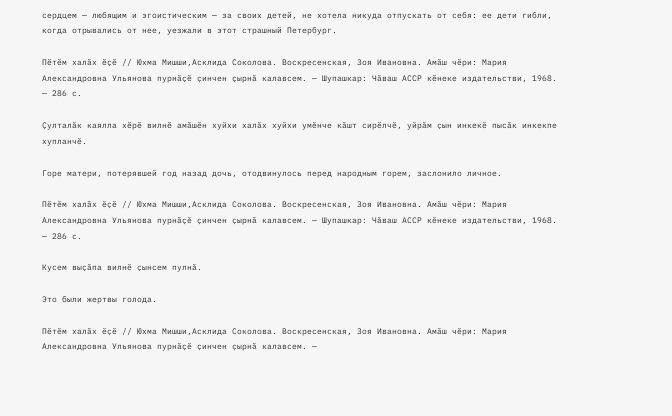сердцем — любящим и эгоистическим — за своих детей, не хотела никуда отпускать от себя: ее дети гибли, когда отрывались от нее, уезжали в этот страшный Петербург.

Пӗтӗм халӑх ӗҫӗ // Юхма Мишши,Асклида Соколова. Воскресенская, Зоя Ивановна. Амӑш чӗри: Мария Александровна Ульянова пурнӑҫӗ ҫинчен ҫырнӑ калавсем. — Шупашкар: Чӑваш АССР кӗнеке издательстви, 1968. — 286 с.

Ҫулталӑк каялла хӗрӗ вилнӗ амӑшӗн хуйхи халӑх хуйхи умӗнче кӑшт сирӗлчӗ, уйрӑм ҫын инкекӗ пысӑк инкекпе хупланчӗ.

Горе матери, потерявшей год назад дочь, отодвинулось перед народным горем, заслонило личное.

Пӗтӗм халӑх ӗҫӗ // Юхма Мишши,Асклида Соколова. Воскресенская, Зоя Ивановна. Амӑш чӗри: Мария Александровна Ульянова пурнӑҫӗ ҫинчен ҫырнӑ калавсем. — Шупашкар: Чӑваш АССР кӗнеке издательстви, 1968. — 286 с.

Кусем выҫӑпа вилнӗ ҫынсем пулнӑ.

Это были жертвы голода.

Пӗтӗм халӑх ӗҫӗ // Юхма Мишши,Асклида Соколова. Воскресенская, Зоя Ивановна. Амӑш чӗри: Мария Александровна Ульянова пурнӑҫӗ ҫинчен ҫырнӑ калавсем. —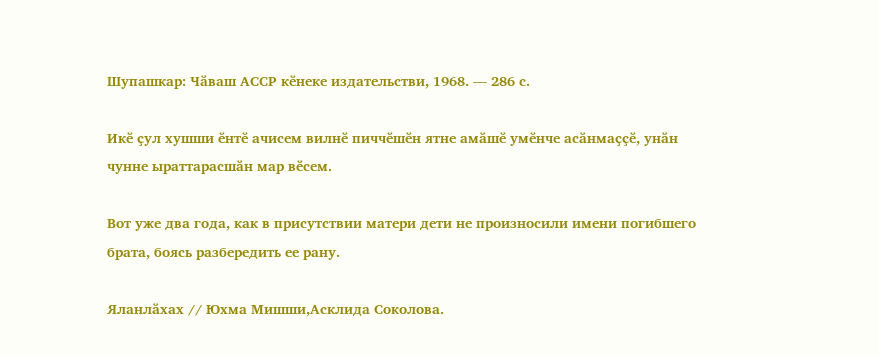Шупашкар: Чӑваш АССР кӗнеке издательстви, 1968. — 286 с.

Икӗ ҫул хушши ӗнтӗ ачисем вилнӗ пиччӗшӗн ятне амӑшӗ умӗнче асӑнмаҫҫӗ, унӑн чунне ыраттарасшӑн мар вӗсем.

Вот уже два года, как в присутствии матери дети не произносили имени погибшего брата, боясь разбередить ее рану.

Яланлӑхах // Юхма Мишши,Асклида Соколова.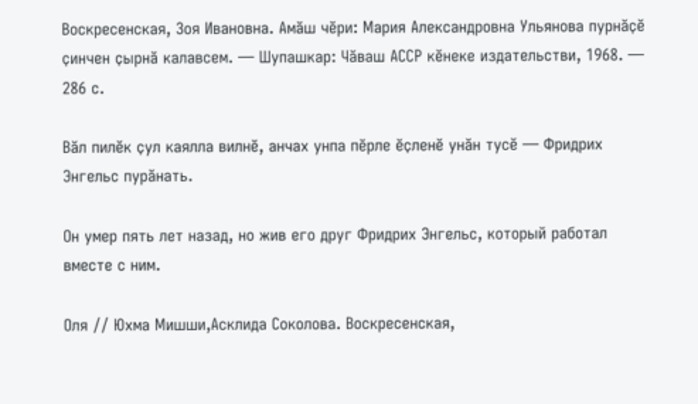Воскресенская, Зоя Ивановна. Амӑш чӗри: Мария Александровна Ульянова пурнӑҫӗ ҫинчен ҫырнӑ калавсем. — Шупашкар: Чӑваш АССР кӗнеке издательстви, 1968. — 286 с.

Вӑл пилӗк ҫул каялла вилнӗ, анчах унпа пӗрле ӗҫленӗ унӑн тусӗ — Фридрих Энгельс пурӑнать.

Он умер пять лет назад, но жив его друг Фридрих Энгельс, который работал вместе с ним.

Оля // Юхма Мишши,Асклида Соколова. Воскресенская,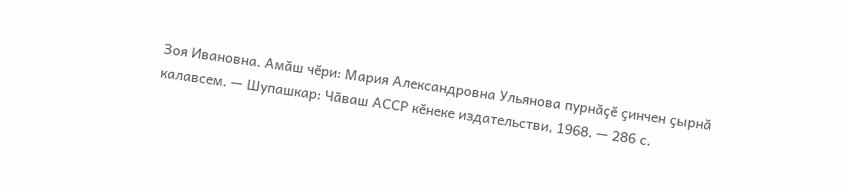Зоя Ивановна. Амӑш чӗри: Мария Александровна Ульянова пурнӑҫӗ ҫинчен ҫырнӑ калавсем. — Шупашкар: Чӑваш АССР кӗнеке издательстви, 1968. — 286 с.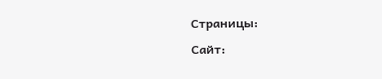Страницы:

Сайт: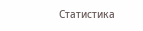Статистика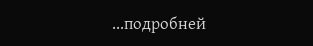...подробней